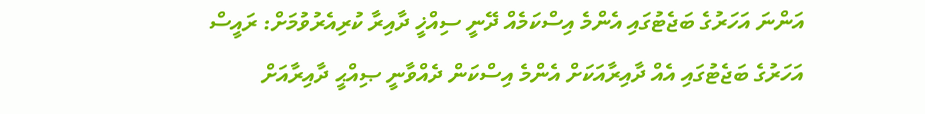އަންނަ އަހަރުގެ ބަޖެޓުގައި އެންމެ އިސްކަމެއް ދޭނީ ސިއްޚީ ދާއިރާ ކުރިއެރުވުމަށް: ރައީސް
އަހަރުގެ ބަޖެޓުގައި އެއް ދާއިރާއަކަށް އެންމެ އިސްކަން ދެއްވާނީ ޞިއްޙީ ދާއިރާއަށް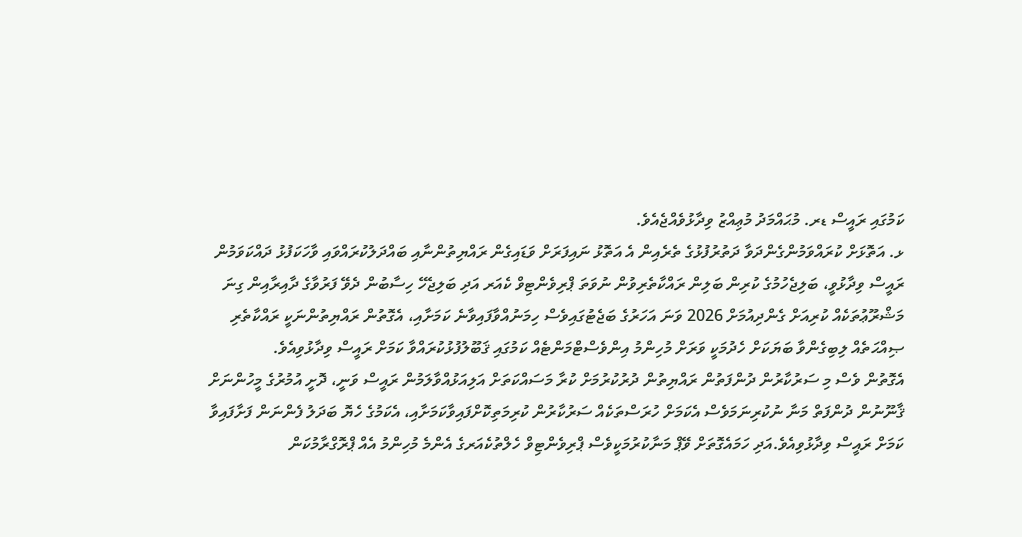ކަމުގައި ރައީސް ޑރ. މުޙައްމަދު މުޢިއްޒު ވިދާޅުވެއްޖެއެވެ.
ޅ. އަތޮޅަށް ކުރައްވަމުންގެންދަވާ ދަތުރުފުޅުގެ ތެރެއިން އެ އަތޮޅު ނައިފަރަށް ވަޑައިގެން ރައްޔިތުންނާއި ބައްދަލުކުރައްވައި ވާހަކަފުޅު ދައްކަވަމުން ރައީސް ވިދާޅުވީ، ބަލިޖެހުމުގެ ކުރިން ބަލިން ރައްކާތެރިވުން ނުވަތަ ޕްރިވެންޓިވް ކެއަރ އަދި ބަލިޖެހޭ ހިސާބުން ދެވޭ ފަރުވާގެ ދާއިރާއިން ގިނަ މަޝްރޫޢުތަކެއް ކުރިއަށް ގެންދިއުމަށް 2026 ވަނަ އަހަރުގެ ބަޖެޓުގައިވެސް ހިމަނުއްވާފައިވާނެ ކަމަށާއި، އެގޮތުން ރައްޔިތުންނަކީ ރައްކާތެރި ޞިއްޙަތެއް ލިބިގެންވާ ބަޔަކަށް ހެދުމަކީ ވަރަށް މުހިންމު އިންވެސްޓްމަންޓެއް ކަމުގައި ޤަބޫލުފުޅުކުރައްވާ ކަމަށް ރައީސް ވިދާޅުވިއެވެ.
އެގޮތުން ވެސް މި ސަރުކާރުން ދުންފަތުން ރައްޔިތުން ދުރުކުރުމަށް ކުރާ މަސައްކަތަށް އަލިއަޅުއްވާލަމުން ރައީސް ވަނީ، ދޮށީ އުމުރުގެ މީހުންނަށް ޤާނޫނުން ދުންފަތް މަނާ ނުކުރިނަމަވެސް އެކަމަށް ހުރަސްތަކެއް ސަރުކާރުން ކުރިމަތިކޮށްފައިވާކަމަށާއި، އެކަމުގެ ހެޔޮ ބަދަލު ފެންނަން ފަށާފައިވާ ކަމަށް ރައީސް ވިދާޅުވިއެވެ.އަދި ހަމައެގޮތަށް ވޭޕް މަނާކުރުމަކީވެސް ޕްރިވެންޓިވް ހެލްތުކެއަރގެ އެންމެ މުހިންމު އެއް ޕްރޮގްރާމުކަން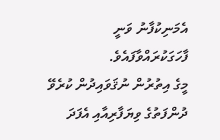އެމަނިކުފާނު ވަނީ ފާހަގަކުރައްވާފައެވެ.
މީގެ އިތުރުން ނުޤަވައިދުން ކުރެވޭ ދުންފަތުގެ ވިޔަފާރިއާއި އެފަދަ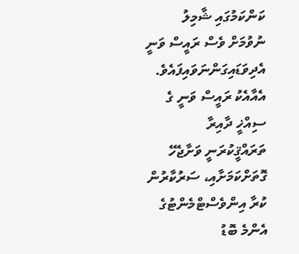ކަންކަމުގައި ޝާމިލު ނުވުމަށް ވެސް ރައީސް ވަނީ އެދިވަޑައިގަންނަވައިފައެވެ.
އެއާއެކު ރައީސް ވަނީ ގެ ސިއްޚީ ދާއިރާ ތަރައްޤީކުރަނީ ވަށާޖެހޭ ގޮތަށްކަމަށާއި، ސަރުކާރުން ކުރާ އިންވެސްޓްމެންޓުގެ އެންމެ ބޮޑު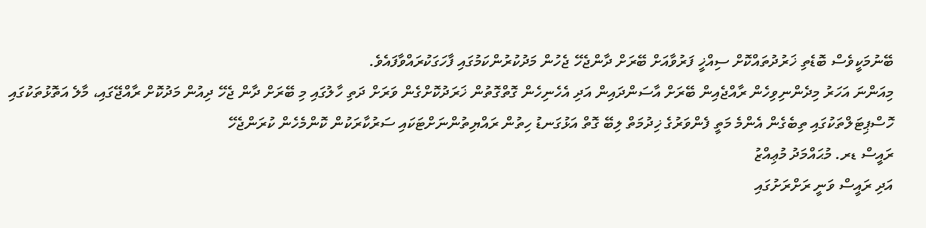ބޭނުމަކީވެސް ބޮޑެތި ޚަރުދުތައްކޮށް ސިއްޚީ ފަރުވާއަށް ބޭރަށް ދާންޖެހޭ ޖެހުން މަދުކުރުންކަމުގައި ފާހަގަކުރައްވާފައެވެ.
މިއަންނަ އަހަރު މިދެންނިވިހެން ރާއްޖެއިން ބޭރަށް އާސަންދައިން އަދި އެހެނިހެން ގޮތްގޮތުން ޚަރަދުކޮށްގެން ވަރަށް ދަތި ހާލުގައި މި ބޭރަށް ދާން ޖެހޭ ދިއުން މަދުކޮށް ރާއްޖޭގައި، މާލެ އަތޮޅުތަކުގައި ހޮސްޕިޓަލްތަކުގައި ތިބެގެން އެންމެ މަތީ ފެންވަރުގެ ޚިދުމަތް ލިބޭ ގޮތް އަޅުގަނޑު ހިތުން ރައްޔިތުންނަށްޓަކައި ސަރުކާރަކުން ކޮންމެހެން ކުރަންޖެހޭ
ރައީސް ޑރ. މުޙައްމަދު މުޢިއްޒު
އަދި ރައީސް ވަނީ ރަށްރަށުގައި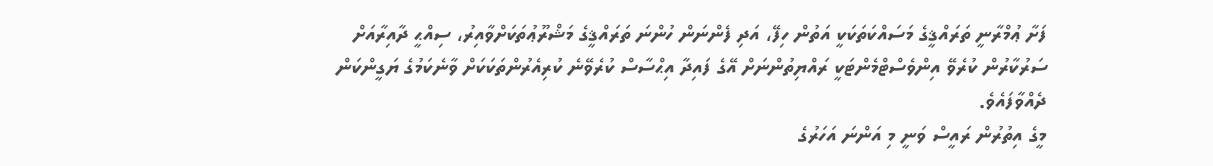ފަށާ ޢުމްރާނީ ތަރައްޤީގެ މަސައްކަތަކަކީ އަތުން ހިފޭ، އަދި ފެންނަން ހުންނަ ތަރައްޤީގެ މަޝްރޫޢުތަކަށްވާއިރު، ސިއްޙީ ދާއިރާއަށް ސަރުކާރުން ކުރެވޭ އިންވެސްޓްމެންޓަކީ ރައްޔިތުންނަށް އޭގެ ފައިދާ އިޙްސާސް ކުރެވޭނެ ކުރިއެރުންތަކަކަށް ވާނެކަމުގެ ޔަގީންކަން ދެއްވާފައެވެ.
މީގެ އިތުރުން ރައީސް ވަނީ މި އަންނަ އަހަރުގެ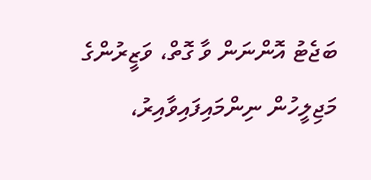ބަޖެޓު އޮންނަން ވާ ގޮތް، ވަޒީރުންގެ މަޖިލީހުން ނިންމައިފައިވާއިރު،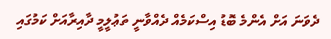ދެވަނަ އަށް އެންމެ ބޮޑު އިސްކަމެއް ދެއްވާނީ ތަޢުލީމީ ދާއިރާއަށް ކަމުގައި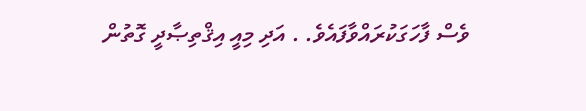ވެސް ފާހަގަކުރައްވާފައެވެ. . އަދި މިއީ އިޤްތިޞާދީ ގޮތުން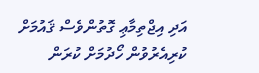އަދި އިޖްތިމާޢި ގޮތުންވެސް ޤައުމަށް ކުރިއެރުވުން ހޯދުމަށް ކުރަން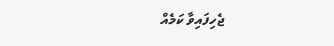ޖެހިފައިވާ ކަމެއް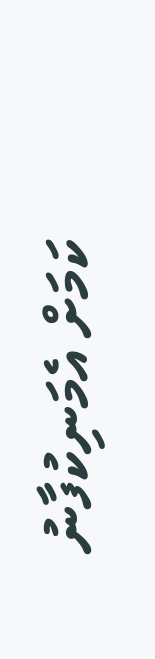ކަމަށް އެމަނިކުފާނު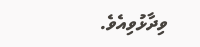ވިދާޅުވިއެވެ.